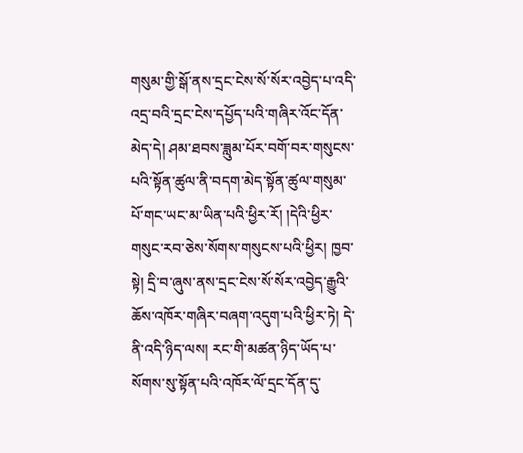གསུམ་གྱི་སྒོ་ནས་དྲང་ངེས་སོ་སོར་འབྱེད་པ་འདི་འདྲ་བའི་དྲང་ངེས་དཔྱོད་པའི་གཞིར་འོང་དོན་མེད་དེ། ཤམ་ཐབས་ཟླུམ་པོར་བགོ་བར་གསུངས་པའི་སྟོན་ཚུལ་ནི་བདག་མེད་སྟོན་ཚུལ་གསུམ་པོ་གང་ཡང་མ་ཡིན་པའི་ཕྱིར་རོ། །དེའི་ཕྱིར་གསུང་རབ་ཅེས་སོགས་གསུངས་པའི་ཕྱིར། ཁྱབ་སྟེ། དྲི་བ་ཞུས་ནས་དྲང་ངེས་སོ་སོར་འབྱེད་རྒྱུའི་ཆོས་འཁོར་གཞིར་བཞག་འདུག་པའི་ཕྱིར་ཏེ། དེ་ནི་འདི་ཉིད་ལས། རང་གི་མཚན་ཉིད་ཡོད་པ་སོགས་སུ་སྟོན་པའི་འཁོར་ལོ་དྲང་དོན་དུ་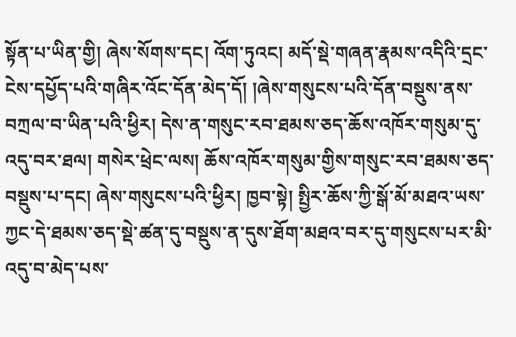སྟོན་པ་ཡིན་གྱི། ཞེས་སོགས་དང། འོག་ཏུའང། མདོ་སྡེ་གཞན་རྣམས་འདིའི་དྲང་ངེས་དཔྱོད་པའི་གཞིར་འོང་དོན་མེད་དོ། །ཞེས་གསུངས་པའི་དོན་བསྡུས་ནས་བཀྲལ་བ་ཡིན་པའི་ཕྱིར། དེས་ན་གསུང་རབ་ཐམས་ཅད་ཆོས་འཁོར་གསུམ་དུ་འདུ་བར་ཐལ། གསེར་ཕྲེང་ལས། ཆོས་འཁོར་གསུམ་གྱིས་གསུང་རབ་ཐམས་ཅད་བསྡུས་པ་དང། ཞེས་གསུངས་པའི་ཕྱིར། ཁྱབ་སྟེ། སྤྱིར་ཆོས་ཀྱི་སྒོ་མོ་མཐའ་ཡས་ཀྱང་དེ་ཐམས་ཅད་སྡེ་ཚན་དུ་བསྡུས་ན་དུས་ཐོག་མཐའ་བར་དུ་གསུངས་པར་མི་འདུ་བ་མེད་པས་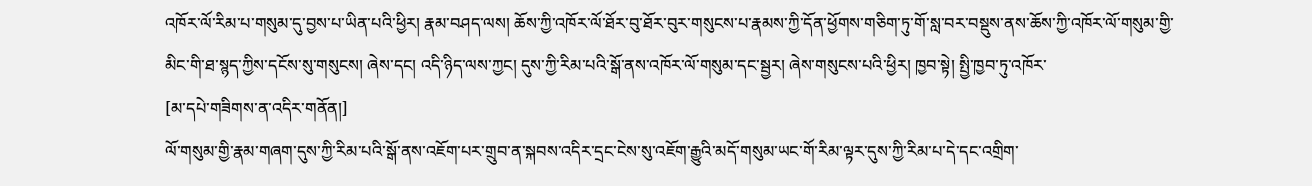འཁོར་ལོ་རིམ་པ་གསུམ་དུ་བྱས་པ་ཡིན་པའི་ཕྱིར། རྣམ་བཤད་ལས། ཆོས་ཀྱི་འཁོར་ལོ་ཐོར་བུ་ཐོར་བུར་གསུངས་པ་རྣམས་ཀྱི་དོན་ཕྱོགས་གཅིག་ཏུ་གོ་སླ་བར་བསྡུས་ནས་ཆོས་ཀྱི་འཁོར་ལོ་གསུམ་གྱི་མིང་གི་ཐ་སྙད་ཀྱིས་དངོས་སུ་གསུངས། ཞེས་དང། འདི་ཉིད་ལས་ཀྱང། དུས་ཀྱི་རིམ་པའི་སྒོ་ནས་འཁོར་ལོ་གསུམ་དང་སྦྱར། ཞེས་གསུངས་པའི་ཕྱིར། ཁྱབ་སྟེ། སྤྱི་ཁྱབ་ཏུ་འཁོར་
[མ་དཔེ་གཟིགས་ན་འདིར་གནོན།]
ལོ་གསུམ་གྱི་རྣམ་གཞག་དུས་ཀྱི་རིམ་པའི་སྒོ་ནས་འཇོག་པར་གྲུབ་ན་སྐབས་འདིར་དྲང་ངེས་སུ་འཇོག་རྒྱུའི་མདོ་གསུམ་ཡང་གོ་རིམ་ལྟར་དུས་ཀྱི་རིམ་པ་དེ་དང་འགྲིག་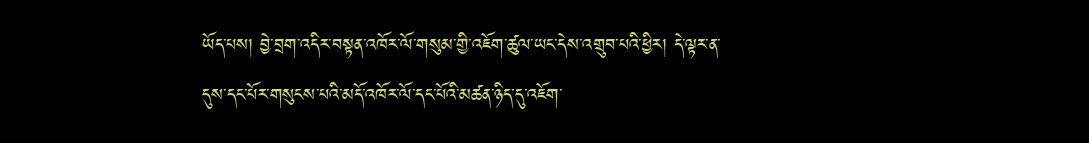ཡོད་པས། བྱེ་བྲག་འདིར་བསྟན་འཁོར་ལོ་གསུམ་གྱི་འཇོག་ཚུལ་ཡང་དེས་འགྲུབ་པའི་ཕྱིར། དེ་ལྟར་ན་དུས་དང་པོར་གསུངས་པའི་མདོ་འཁོར་ལོ་དང་པོའི་མཚན་ཉིད་དུ་འཇོག་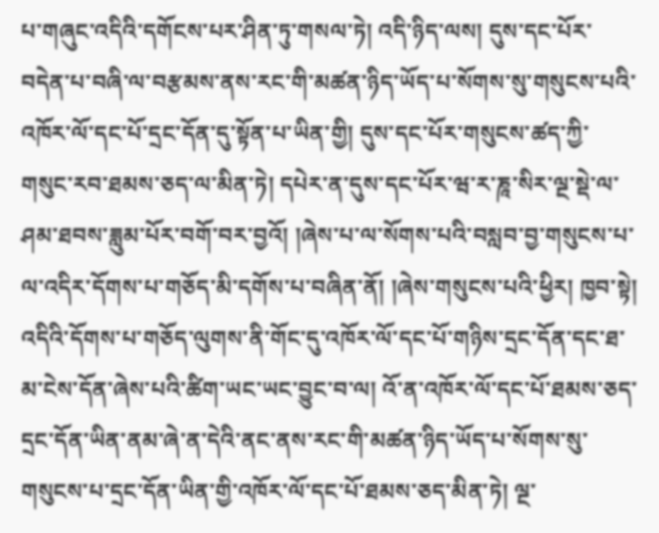པ་གཞུང་འདིའི་དགོངས་པར་ཤིན་ཏུ་གསལ་ཏེ། འདི་ཉིད་ལས། དུས་དང་པོར་བདེན་པ་བཞི་ལ་བརྩམས་ནས་རང་གི་མཚན་ཉིད་ཡོད་པ་སོགས་སུ་གསུངས་པའི་འཁོར་ལོ་དང་པོ་དྲང་དོན་དུ་སྟོན་པ་ཡིན་གྱི། དུས་དང་པོར་གསུངས་ཚད་ཀྱི་གསུང་རབ་ཐམས་ཅད་ལ་མིན་ཏེ། དཔེར་ན་དུས་དང་པོར་ཝ་ར་ཎཱ་སིར་ལྔ་སྡེ་ལ་ཤམ་ཐབས་ཟླུམ་པོར་བགོ་བར་བྱའོ། །ཞེས་པ་ལ་སོགས་པའི་བསླབ་བྱ་གསུངས་པ་ལ་འདིར་དོགས་པ་གཅོད་མི་དགོས་པ་བཞིན་ནོ། །ཞེས་གསུངས་པའི་ཕྱིར། ཁྱབ་སྟེ། འདིའི་དོགས་པ་གཅོད་ལུགས་ནི་གོང་དུ་འཁོར་ལོ་དང་པོ་གཉིས་དྲང་དོན་དང་ཐ་མ་ངེས་དོན་ཞེས་པའི་ཚིག་ཡང་ཡང་བྱུང་བ་ལ། འོ་ན་འཁོར་ལོ་དང་པོ་ཐམས་ཅད་དྲང་དོན་ཡིན་ནམ་ཞེ་ན་དེའི་ནང་ནས་རང་གི་མཚན་ཉིད་ཡོད་པ་སོགས་སུ་གསུངས་པ་དྲང་དོན་ཡིན་གྱི་འཁོར་ལོ་དང་པོ་ཐམས་ཅད་མིན་ཏེ། ལྔ་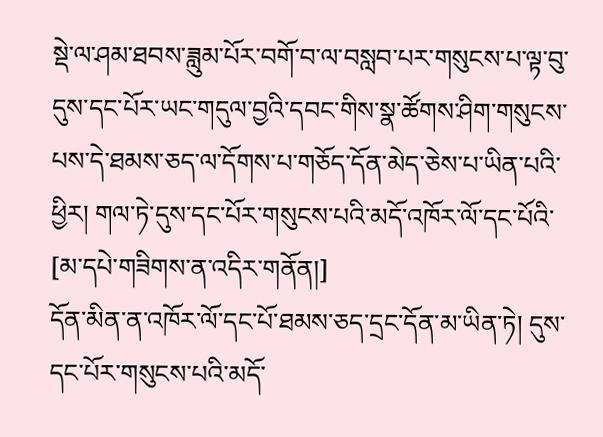སྡེ་ལ་ཤམ་ཐབས་ཟླུམ་པོར་བགོ་བ་ལ་བསླབ་པར་གསུངས་པ་ལྟ་བུ་དུས་དང་པོར་ཡང་གདུལ་བྱའི་དབང་གིས་སྣ་ཚོགས་ཤིག་གསུངས་པས་དེ་ཐམས་ཅད་ལ་དོགས་པ་གཅོད་དོན་མེད་ཅེས་པ་ཡིན་པའི་ཕྱིར། གལ་ཏེ་དུས་དང་པོར་གསུངས་པའི་མདོ་འཁོར་ལོ་དང་པོའི་
[མ་དཔེ་གཟིགས་ན་འདིར་གནོན།]
དོན་མིན་ན་འཁོར་ལོ་དང་པོ་ཐམས་ཅད་དྲང་དོན་མ་ཡིན་ཏེ། དུས་དང་པོར་གསུངས་པའི་མདོ་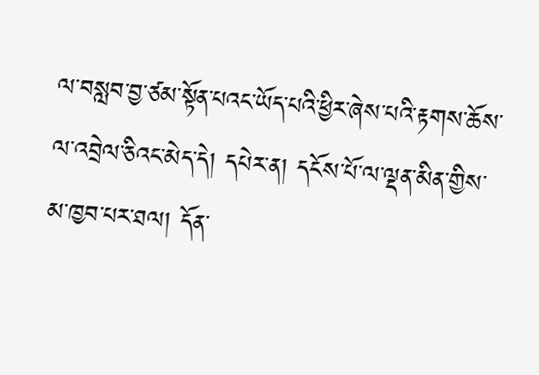ལ་བསླབ་བྱ་ཙམ་སྟོན་པའང་ཡོད་པའི་ཕྱིར་ཞེས་པའི་རྟགས་ཆོས་ལ་འབྲེལ་ཅིའང་མེད་དེ། དཔེར་ན། དངོས་པོ་ལ་ལྡན་མིན་གྱིས་མ་ཁྱབ་པར་ཐལ། དོན་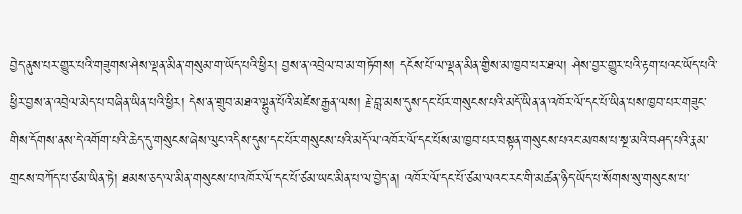བྱེད་ནུས་པར་གྱུར་པའི་གཟུགས་ཤེས་ལྡན་མིན་གསུམ་ག་ཡོད་པའི་ཕྱིར། བྱས་ན་འབྲེལ་བ་མ་གཏོགས། དངོས་པོ་ལ་ལྡན་མིན་གྱིས་མ་ཁྱབ་པར་ཐལ། ཤེས་བྱར་གྱུར་པའི་རྟག་པའང་ཡོད་པའི་ཕྱིར་བྱས་ན་འབྲེལ་མེད་པ་བཞིན་ཡིན་པའི་ཕྱིར། དེས་ན་གྲུབ་མཐའ་ལྷུན་པོའི་མཛེས་རྒྱན་ལས། རྗེ་བླ་མས་དུས་དང་པོར་གསུངས་པའི་མདོ་ཡིན་ན་འཁོར་ལོ་དང་པོ་ཡིན་པས་ཁྱབ་པར་གཟུང་གིས་དོགས་ནས་དེ་འགོག་པའི་ཆེད་དུ་གསུངས་ཞེས་ལུང་འདིས་དུས་དང་པོར་གསུངས་པའི་མདོ་ལ་འཁོར་ལོ་དང་པོས་མ་ཁྱབ་པར་བསྟན་གསུངས་པའང་མཁས་པ་སྔ་མའི་བཤད་པའི་རྣམ་གྲངས་བཀོད་པ་ཙམ་ཡིན་ཏེ། ཐམས་ཅད་ལ་མིན་གསུངས་པ་འཁོར་ལོ་དང་པོ་ཙམ་ཡང་མིན་པ་ལ་བྱེད་ན། འཁོར་ལོ་དང་པོ་ཙམ་ལའང་རང་གི་མཚན་ཉིད་ཡོད་པ་སོགས་སུ་གསུངས་པ་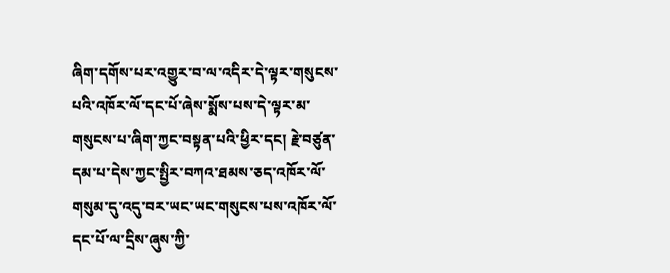ཞིག་དགོས་པར་འགྱུར་བ་ལ་འདིར་དེ་ལྟར་གསུངས་པའི་འཁོར་ལོ་དང་པོ་ཞེས་སྨོས་པས་དེ་ལྟར་མ་གསུངས་པ་ཞིག་ཀྱང་བསྟན་པའི་ཕྱིར་དང། རྗེ་བཙུན་དམ་པ་དེས་ཀྱང་སྤྱིར་བཀའ་ཐམས་ཅད་འཁོར་ལོ་གསུམ་དུ་འདུ་བར་ཡང་ཡང་གསུངས་པས་འཁོར་ལོ་དང་པོ་ལ་དྲིས་ཞུས་ཀྱི་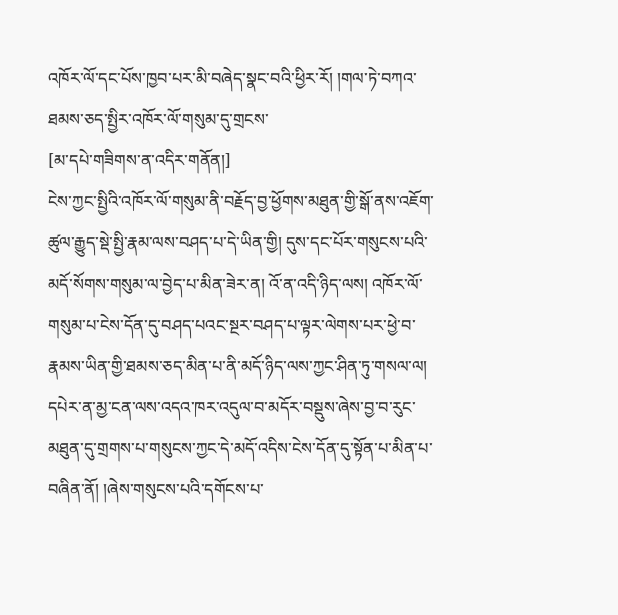འཁོར་ལོ་དང་པོས་ཁྱབ་པར་མི་བཞེད་སྣང་བའི་ཕྱིར་རོ། །གལ་ཏེ་བཀའ་ཐམས་ཅད་སྤྱིར་འཁོར་ལོ་གསུམ་དུ་གྲངས་
[མ་དཔེ་གཟིགས་ན་འདིར་གནོན།]
ངེས་ཀྱང་སྤྱིའི་འཁོར་ལོ་གསུམ་ནི་བརྗོད་བྱ་ཕྱོགས་མཐུན་གྱི་སྒོ་ནས་འཇོག་ཚུལ་རྒྱུད་སྡེ་སྤྱི་རྣམ་ལས་བཤད་པ་དེ་ཡིན་གྱི། དུས་དང་པོར་གསུངས་པའི་མདོ་སོགས་གསུམ་ལ་བྱེད་པ་མིན་ཟེར་ན། འོ་ན་འདི་ཉིད་ལས། འཁོར་ལོ་གསུམ་པ་ངེས་དོན་དུ་བཤད་པའང་སྔར་བཤད་པ་ལྟར་ལེགས་པར་ཕྱེ་བ་རྣམས་ཡིན་གྱི་ཐམས་ཅད་མིན་པ་ནི་མདོ་ཉིད་ལས་ཀྱང་ཤིན་ཏུ་གསལ་ལ། དཔེར་ན་མྱ་ངན་ལས་འདའ་ཁར་འདུལ་བ་མདོར་བསྡུས་ཞེས་བྱ་བ་རུང་མཐུན་དུ་གྲགས་པ་གསུངས་ཀྱང་དེ་མདོ་འདིས་ངེས་དོན་དུ་སྟོན་པ་མིན་པ་བཞིན་ནོ། །ཞེས་གསུངས་པའི་དགོངས་པ་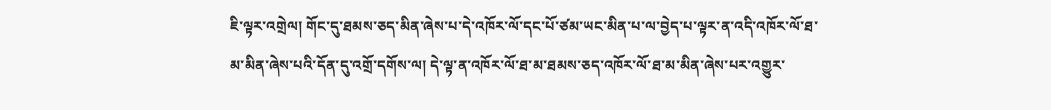ཇི་ལྟར་འགྲེལ། གོང་དུ་ཐམས་ཅད་མིན་ཞེས་པ་དེ་འཁོར་ལོ་དང་པོ་ཙམ་ཡང་མིན་པ་ལ་བྱེད་པ་ལྟར་ན་འདི་འཁོར་ལོ་ཐ་མ་མིན་ཞེས་པའི་དོན་དུ་འགྲོ་དགོས་ལ། དེ་ལྟ་ན་འཁོར་ལོ་ཐ་མ་ཐམས་ཅད་འཁོར་ལོ་ཐ་མ་མིན་ཞེས་པར་འགྱུར་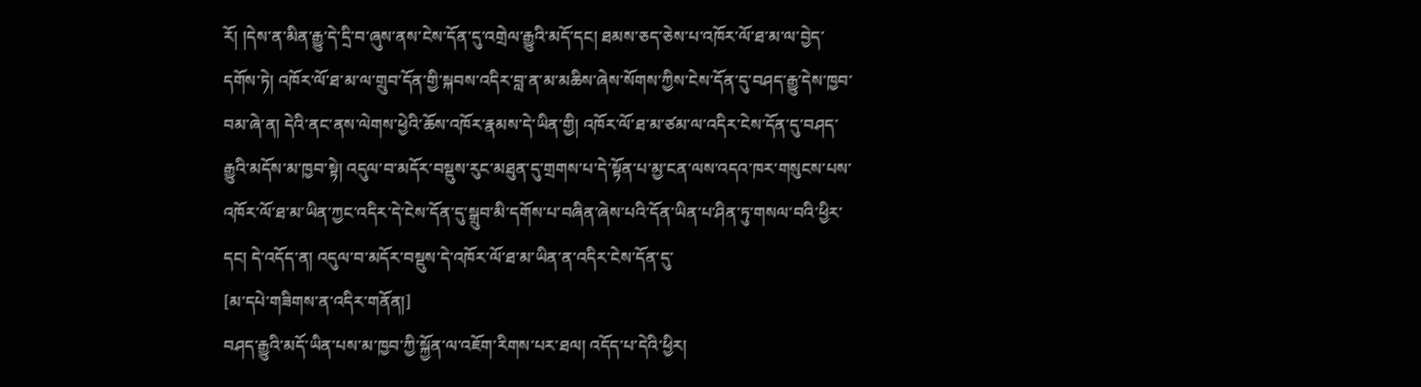རོ། །དེས་ན་མིན་རྒྱུ་དེ་དྲི་བ་ཞུས་ནས་ངེས་དོན་དུ་འགྲེལ་རྒྱུའི་མདོ་དང། ཐམས་ཅད་ཅེས་པ་འཁོར་ལོ་ཐ་མ་ལ་བྱེད་དགོས་ཏེ། འཁོར་ལོ་ཐ་མ་ལ་གྲུབ་དོན་གྱི་སྐབས་འདིར་བླ་ན་མ་མཆིས་ཞེས་སོགས་ཀྱིས་ངེས་དོན་དུ་བཤད་རྒྱུ་དེས་ཁྱབ་བམ་ཞེ་ན། དེའི་ནང་ནས་ལེགས་ཕྱེའི་ཆོས་འཁོར་རྣམས་དེ་ཡིན་གྱི། འཁོར་ལོ་ཐ་མ་ཙམ་ལ་འདིར་ངེས་དོན་དུ་བཤད་རྒྱུའི་མདོས་མ་ཁྱབ་སྟེ། འདུལ་བ་མདོར་བསྡུས་རུང་མཐུན་དུ་གྲགས་པ་དེ་སྟོན་པ་མྱ་ངན་ལས་འདའ་ཁར་གསུངས་པས་འཁོར་ལོ་ཐ་མ་ཡིན་ཀྱང་འདིར་དེ་ངེས་དོན་དུ་སྒྲུབ་མི་དགོས་པ་བཞིན་ཞེས་པའི་དོན་ཡིན་པ་ཤིན་ཏུ་གསལ་བའི་ཕྱིར་དང། དེ་འདོད་ན། འདུལ་བ་མདོར་བསྡུས་དེ་འཁོར་ལོ་ཐ་མ་ཡིན་ན་འདིར་ངེས་དོན་དུ་
[མ་དཔེ་གཟིགས་ན་འདིར་གནོན།]
བཤད་རྒྱུའི་མདོ་ཡིན་པས་མ་ཁྱབ་ཀྱི་སྐྱོན་ལ་འཇོག་རིགས་པར་ཐལ། འདོད་པ་དེའི་ཕྱིར།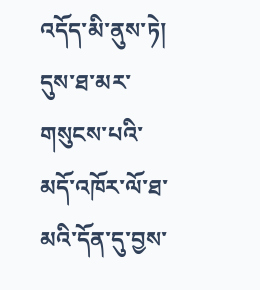འདོད་མི་ནུས་ཏེ། དུས་ཐ་མར་གསུངས་པའི་མདོ་འཁོར་ལོ་ཐ་མའི་དོན་དུ་བྱས་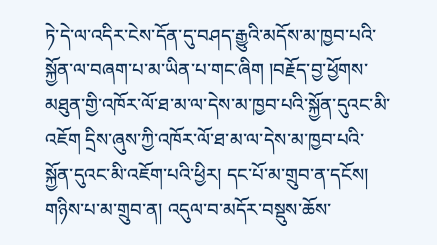ཏེ་དེ་ལ་འདིར་ངེས་དོན་དུ་བཤད་རྒྱུའི་མདོས་མ་ཁྱབ་པའི་སྐྱོན་ལ་བཞག་པ་མ་ཡིན་པ་གང་ཞིག །བརྗོད་བྱ་ཕྱོགས་མཐུན་གྱི་འཁོར་ལོ་ཐ་མ་ལ་དེས་མ་ཁྱབ་པའི་སྐྱོན་དུའང་མི་འཇོག དྲིས་ཞུས་ཀྱི་འཁོར་ལོ་ཐ་མ་ལ་དེས་མ་ཁྱབ་པའི་སྐྱོན་དུའང་མི་འཇོག་པའི་ཕྱིར། དང་པོ་མ་གྲུབ་ན་དངོས། གཉིས་པ་མ་གྲུབ་ན། འདུལ་བ་མདོར་བསྡུས་ཆོས་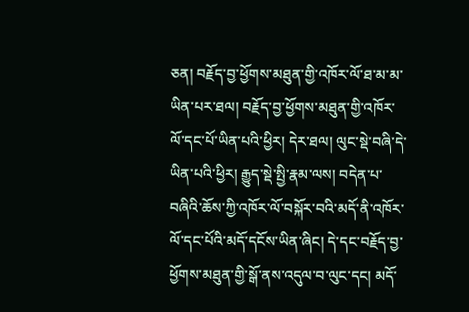ཅན། བརྗོད་བྱ་ཕྱོགས་མཐུན་གྱི་འཁོར་ལོ་ཐ་མ་མ་ཡིན་པར་ཐལ། བརྗོད་བྱ་ཕྱོགས་མཐུན་གྱི་འཁོར་ལོ་དང་པོ་ཡིན་པའི་ཕྱིར། དེར་ཐལ། ལུང་སྡེ་བཞི་དེ་ཡིན་པའི་ཕྱིར། རྒྱུད་སྡེ་སྤྱི་རྣམ་ལས། བདེན་པ་བཞིའི་ཆོས་ཀྱི་འཁོར་ལོ་བསྐོར་བའི་མདོ་ནི་འཁོར་ལོ་དང་པོའི་མདོ་དངོས་ཡིན་ཞིང། དེ་དང་བརྗོད་བྱ་ཕྱོགས་མཐུན་གྱི་སྒོ་ནས་འདུལ་བ་ལུང་དང། མདོ་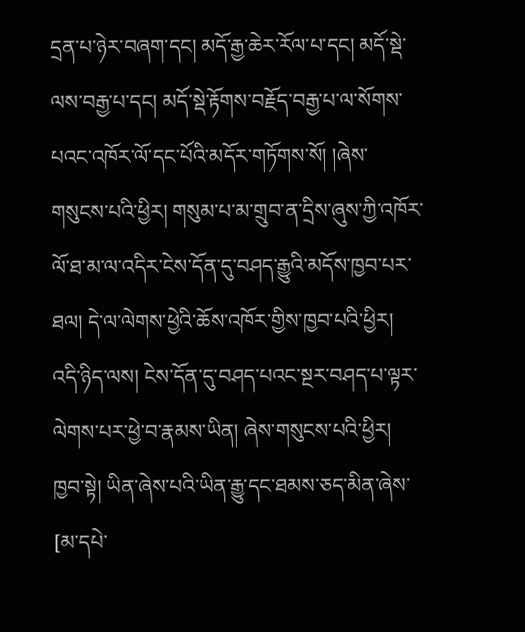དྲན་པ་ཉེར་བཞག་དང། མདོ་རྒྱ་ཆེར་རོལ་པ་དང། མདོ་སྡེ་ལས་བརྒྱ་པ་དང། མདོ་སྡེ་རྟོགས་བརྗོད་བརྒྱ་པ་ལ་སོགས་པའང་འཁོར་ལོ་དང་པོའི་མདོར་གཏོགས་སོ། །ཞེས་གསུངས་པའི་ཕྱིར། གསུམ་པ་མ་གྲུབ་ན་དྲིས་ཞུས་ཀྱི་འཁོར་ལོ་ཐ་མ་ལ་འདིར་ངེས་དོན་དུ་བཤད་རྒྱུའི་མདོས་ཁྱབ་པར་ཐལ། དེ་ལ་ལེགས་ཕྱེའི་ཆོས་འཁོར་གྱིས་ཁྱབ་པའི་ཕྱིར། འདི་ཉིད་ལས། ངེས་དོན་དུ་བཤད་པའང་སྔར་བཤད་པ་ལྟར་ལེགས་པར་ཕྱེ་བ་རྣམས་ཡིན། ཞེས་གསུངས་པའི་ཕྱིར། ཁྱབ་སྟེ། ཡིན་ཞེས་པའི་ཡིན་རྒྱུ་དང་ཐམས་ཅད་མིན་ཞེས་
[མ་དཔེ་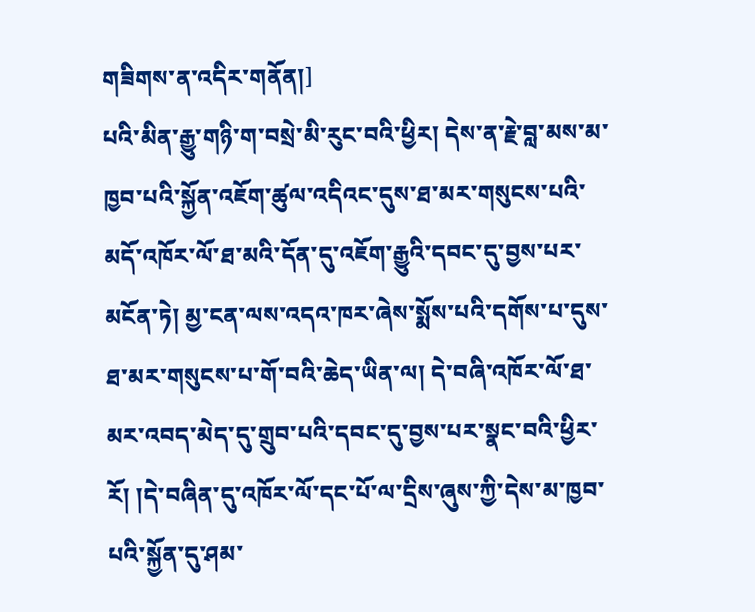གཟིགས་ན་འདིར་གནོན།]
པའི་མིན་རྒྱུ་གཉི་ག་བསྲེ་མི་རུང་བའི་ཕྱིར། དེས་ན་རྗེ་བླ་མས་མ་ཁྱབ་པའི་སྐྱོན་འཇོག་ཚུལ་འདིའང་དུས་ཐ་མར་གསུངས་པའི་མདོ་འཁོར་ལོ་ཐ་མའི་དོན་དུ་འཇོག་རྒྱུའི་དབང་དུ་བྱས་པར་མངོན་ཏེ། མྱ་ངན་ལས་འདའ་ཁར་ཞེས་སྨོས་པའི་དགོས་པ་དུས་ཐ་མར་གསུངས་པ་གོ་བའི་ཆེད་ཡིན་ལ། དེ་བཞི་འཁོར་ལོ་ཐ་མར་འབད་མེད་དུ་གྲུབ་པའི་དབང་དུ་བྱས་པར་སྣང་བའི་ཕྱིར་རོ། །དེ་བཞིན་དུ་འཁོར་ལོ་དང་པོ་ལ་དྲིས་ཞུས་ཀྱི་དེས་མ་ཁྱབ་པའི་སྐྱོན་དུ་ཤམ་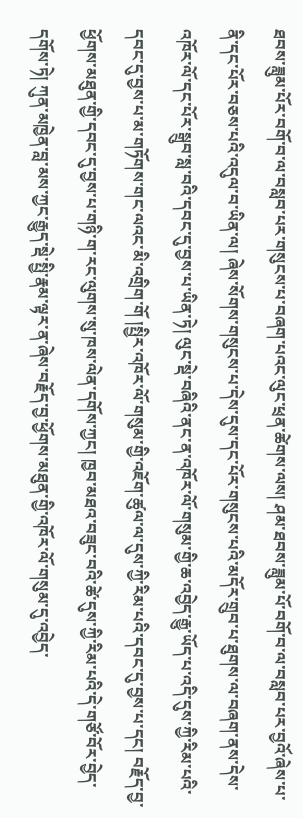ཐབས་ཟླུམ་པོར་བགོ་བ་ལ་བསླབ་པར་གསུངས་པ་བཞག་པའང་ལུང་ཕྲན་ཚེགས་ལས། ཤམ་ཐབས་ཟླུམ་པོ་བགོ་བ་ལ་བསླབ་པར་བྱའོ་ཞེས་པ་ནི་དང་པོར་བཅས་པའི་འདུལ་བ་ཡིན་ལ། ཞེས་སོགས་གསུངས་པ་དེས་དུས་དང་པོར་གསུངས་པའི་མདོར་གྲུབ་པ་ཐུགས་ལ་བཞག་ནས་དེས་འཁོར་ལོ་དང་པོར་སྒྲུབ་སླ་བའི་དབང་དུ་བྱས་པ་ཡིན་ཏེ། ལུང་སྡེ་བཞིའི་ནང་ན་འཁོར་ལོ་གསུམ་གྱི་ཆ་འབྱེད་རྒྱུ་ཡོད་པ་འདི་དུས་ཀྱི་རིམ་པའི་དབང་དུ་བྱས་པ་མ་གཏོགས་གང་ལའང་མི་འགྲིག་གོ །སྤྱིར་འཁོར་ལོ་གསུམ་གྱི་འཇོག་ཚུལ་ལ་དུས་ཀྱི་རིམ་པའི་དབང་དུ་བྱས་པ་དང། བརྗོད་བྱ་ཕྱོགས་མཐུན་གྱི་དབང་དུ་བྱས་པ་གཉི་ག་རང་ལུགས་སུ་ཁས་ལེན་དགོས་ཀྱང། ཁྱབ་མཐའ་བཟུང་བའི་ཚེ་དུས་ཀྱི་རིམ་པའི་དེ་གཙོ་བོར་བྱེད་དགོས་ཏེ། ཀུན་མཁྱེན་བླ་མས་ཀྱང་རྒྱུད་སྡེ་སྤྱི་རྣམ་ལྟར་ན་ཞེས་བརྗོད་བྱ་ཕྱོགས་མཐུན་གྱི་འཁོར་ལོ་གསུམ་དུ་འབྱེད་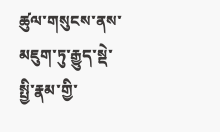ཚུལ་གསུངས་ནས་མཇུག་ཏུ་རྒྱུད་སྡེ་སྤྱི་རྣམ་གྱི་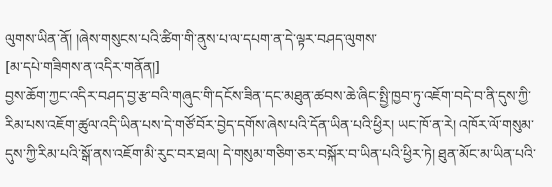ལུགས་ཡིན་ནོ། །ཞེས་གསུངས་པའི་ཚིག་གི་ནུས་པ་ལ་དཔག་ན་དེ་ལྟར་བཤད་ལུགས་
[མ་དཔེ་གཟིགས་ན་འདིར་གནོན།]
བྱས་ཆོག་ཀྱང་འདིར་བཤད་བྱ་རྩ་བའི་གཞུང་གི་དངོས་ཟིན་དང་མཐུན་ཚབས་ཆེ་ཞིང་སྤྱི་ཁྱབ་ཏུ་འཇོག་བདེ་བ་ནི་དུས་ཀྱི་རིམ་པས་འཇོག་ཚུལ་འདི་ཡིན་པས་དེ་གཙོ་བོར་བྱེད་དགོས་ཞེས་པའི་དོན་ཡིན་པའི་ཕྱིར། ཡང་ཁོ་ན་རེ། འཁོར་ལོ་གསུམ་དུས་ཀྱི་རིམ་པའི་སྒོ་ནས་འཇོག་མི་རུང་བར་ཐལ། དེ་གསུམ་གཅིག་ཅར་བསྐོར་བ་ཡིན་པའི་ཕྱིར་ཏེ། ཐུན་མོང་མ་ཡིན་པའི་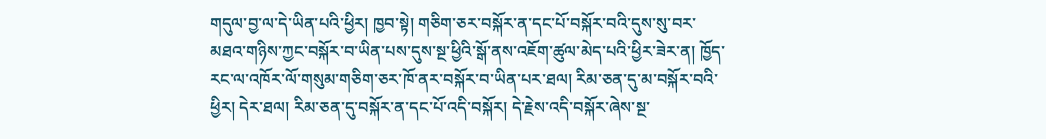གདུལ་བྱ་ལ་དེ་ཡིན་པའི་ཕྱིར། ཁྱབ་སྟེ། གཅིག་ཅར་བསྐོར་ན་དང་པོ་བསྐོར་བའི་དུས་སུ་བར་མཐའ་གཉིས་ཀྱང་བསྐོར་བ་ཡིན་པས་དུས་སྔ་ཕྱིའི་སྒོ་ནས་འཇོག་ཚུལ་མེད་པའི་ཕྱིར་ཟེར་ན། ཁྱོད་རང་ལ་འཁོར་ལོ་གསུམ་གཅིག་ཅར་ཁོ་ནར་བསྐོར་བ་ཡིན་པར་ཐལ། རིམ་ཅན་དུ་མ་བསྐོར་བའི་ཕྱིར། དེར་ཐལ། རིམ་ཅན་དུ་བསྐོར་ན་དང་པོ་འདི་བསྐོར། དེ་རྗེས་འདི་བསྐོར་ཞེས་སྔ་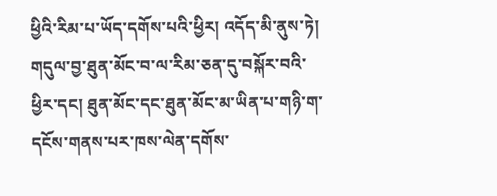ཕྱིའི་རིམ་པ་ཡོད་དགོས་པའི་ཕྱིར། འདོད་མི་ནུས་ཏེ། གདུལ་བྱ་ཐུན་མོང་བ་ལ་རིམ་ཅན་དུ་བསྐོར་བའི་ཕྱིར་དང། ཐུན་མོང་དང་ཐུན་མོང་མ་ཡིན་པ་གཉི་ག་དངོས་གནས་པར་ཁས་ལེན་དགོས་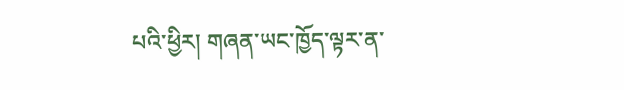པའི་ཕྱིར། གཞན་ཡང་ཁྱོད་ལྟར་ན་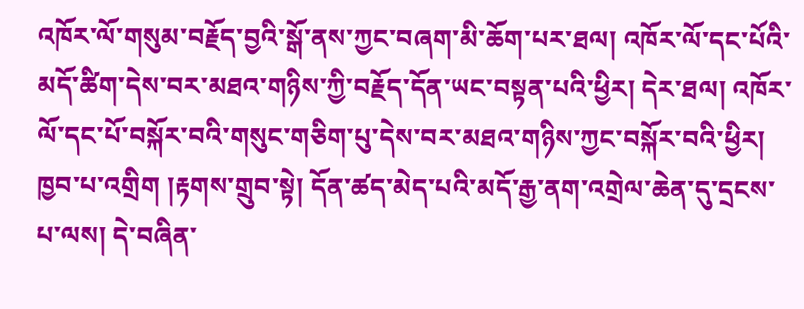འཁོར་ལོ་གསུམ་བརྗོད་བྱའི་སྒོ་ནས་ཀྱང་བཞག་མི་ཆོག་པར་ཐལ། འཁོར་ལོ་དང་པོའི་མདོ་ཚིག་དེས་བར་མཐའ་གཉིས་ཀྱི་བརྗོད་དོན་ཡང་བསྟན་པའི་ཕྱིར། དེར་ཐལ། འཁོར་ལོ་དང་པོ་བསྐོར་བའི་གསུང་གཅིག་པུ་དེས་བར་མཐའ་གཉིས་ཀྱང་བསྐོར་བའི་ཕྱིར། ཁྱབ་པ་འགྲིག །རྟགས་གྲུབ་སྟེ། དོན་ཚད་མེད་པའི་མདོ་རྒྱ་ནག་འགྲེལ་ཆེན་དུ་དྲངས་པ་ལས། དེ་བཞིན་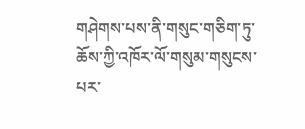གཤེགས་པས་ནི་གསུང་གཅིག་ཏུ་ཆོས་ཀྱི་འཁོར་ལོ་གསུམ་གསུངས་པར་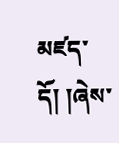མཛད་དོ། །ཞེས་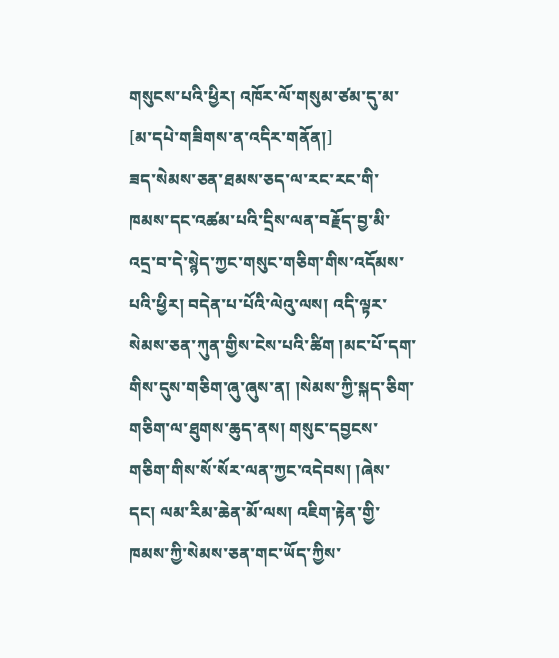གསུངས་པའི་ཕྱིར། འཁོར་ལོ་གསུམ་ཙམ་དུ་མ་
[མ་དཔེ་གཟིགས་ན་འདིར་གནོན།]
ཟད་སེམས་ཅན་ཐམས་ཅད་ལ་རང་རང་གི་ཁམས་དང་འཚམ་པའི་དྲིས་ལན་བརྗོད་བྱ་མི་འདྲ་བ་དེ་སྙེད་ཀྱང་གསུང་གཅིག་གིས་འདོམས་པའི་ཕྱིར། བདེན་པ་པོའི་ལེའུ་ལས། འདི་ལྟར་སེམས་ཅན་ཀུན་གྱིས་ངེས་པའི་ཚིག །མང་པོ་དག་གིས་དུས་གཅིག་ཞུ་ཞུས་ན། །སེམས་ཀྱི་སྐད་ཅིག་གཅིག་ལ་ཐུགས་ཆུད་ནས། གསུང་དབྱངས་གཅིག་གིས་སོ་སོར་ལན་ཀྱང་འདེབས། །ཞེས་དང། ལམ་རིམ་ཆེན་མོ་ལས། འཇིག་རྟེན་གྱི་ཁམས་ཀྱི་སེམས་ཅན་གང་ཡོད་ཀྱིས་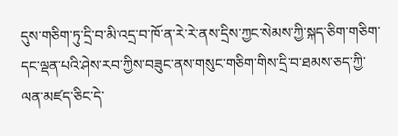དུས་གཅིག་ཏུ་དྲི་བ་མི་འདྲ་བ་ཁོ་ན་རེ་རེ་ནས་དྲིས་ཀྱང་སེམས་ཀྱི་སྐད་ཅིག་གཅིག་དང་ལྡན་པའི་ཤེས་རབ་ཀྱིས་བཟུང་ནས་གསུང་གཅིག་གིས་དྲི་བ་ཐམས་ཅད་ཀྱི་ལན་མཛད་ཅིང་དེ་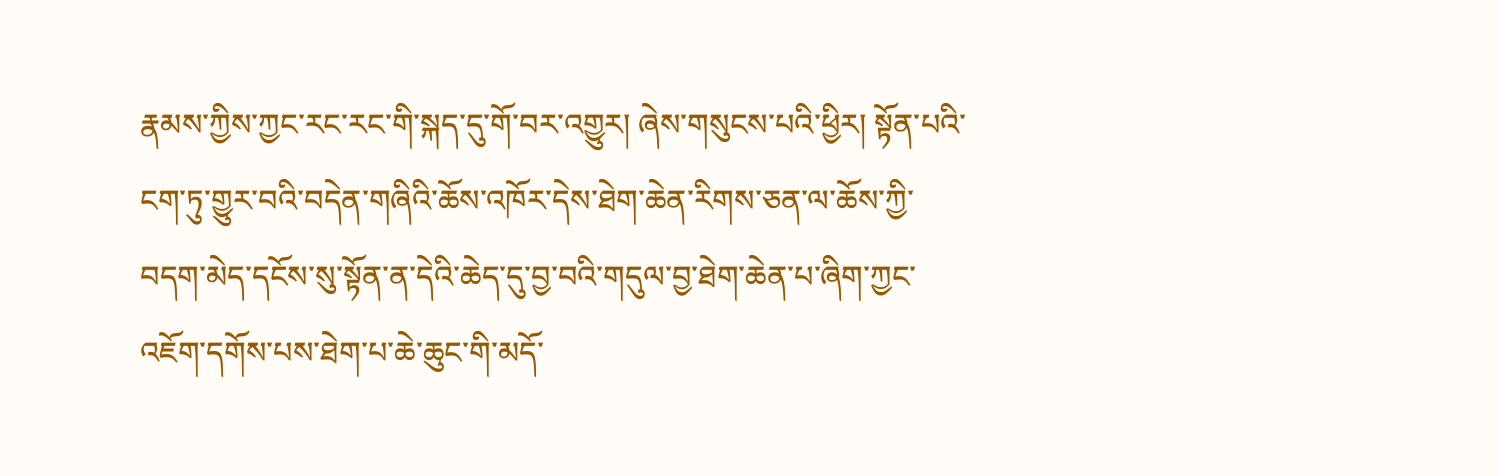རྣམས་ཀྱིས་ཀྱང་རང་རང་གི་སྐད་དུ་གོ་བར་འགྱུར། ཞེས་གསུངས་པའི་ཕྱིར། སྟོན་པའི་ངག་ཏུ་གྱུར་བའི་བདེན་གཞིའི་ཆོས་འཁོར་དེས་ཐེག་ཆེན་རིགས་ཅན་ལ་ཆོས་ཀྱི་བདག་མེད་དངོས་སུ་སྟོན་ན་དེའི་ཆེད་དུ་བྱ་བའི་གདུལ་བྱ་ཐེག་ཆེན་པ་ཞིག་ཀྱང་འཇོག་དགོས་པས་ཐེག་པ་ཆེ་ཆུང་གི་མདོ་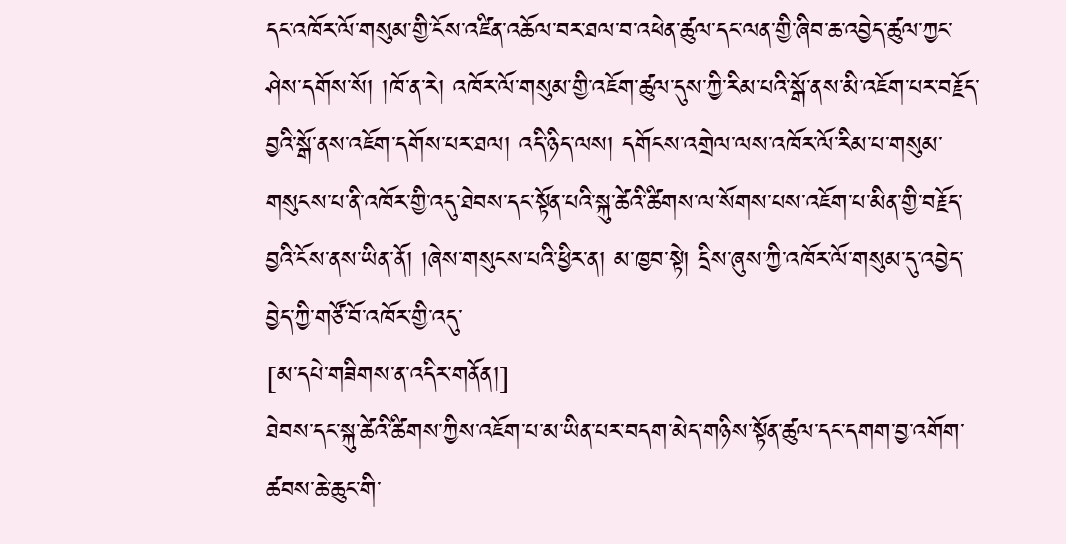དང་འཁོར་ལོ་གསུམ་གྱི་ངོས་འཛིན་འཆོལ་བར་ཐལ་བ་འཕེན་ཚུལ་དང་ལན་གྱི་ཞིབ་ཆ་འབྱེད་ཚུལ་ཀྱང་ཤེས་དགོས་སོ། །ཁོ་ན་རེ། འཁོར་ལོ་གསུམ་གྱི་འཇོག་ཚུལ་དུས་ཀྱི་རིམ་པའི་སྒོ་ནས་མི་འཇོག་པར་བརྗོད་བྱའི་སྒོ་ནས་འཇོག་དགོས་པར་ཐལ། འདི་ཉིད་ལས། དགོངས་འགྲེལ་ལས་འཁོར་ལོ་རིམ་པ་གསུམ་གསུངས་པ་ནི་འཁོར་གྱི་འདུ་ཐེབས་དང་སྟོན་པའི་སྐུ་ཚེའི་ཚིགས་ལ་སོགས་པས་འཇོག་པ་མིན་གྱི་བརྗོད་བྱའི་ངོས་ནས་ཡིན་ནོ། །ཞེས་གསུངས་པའི་ཕྱིར་ན། མ་ཁྱབ་སྟེ། དྲིས་ཞུས་ཀྱི་འཁོར་ལོ་གསུམ་དུ་འབྱེད་བྱེད་ཀྱི་གཙོ་བོ་འཁོར་གྱི་འདུ་
[མ་དཔེ་གཟིགས་ན་འདིར་གནོན།]
ཐེབས་དང་སྐུ་ཚེའི་ཚིགས་ཀྱིས་འཇོག་པ་མ་ཡིན་པར་བདག་མེད་གཉིས་སྟོན་ཚུལ་དང་དགག་བྱ་འགོག་ཚབས་ཆེ་ཆུང་གི་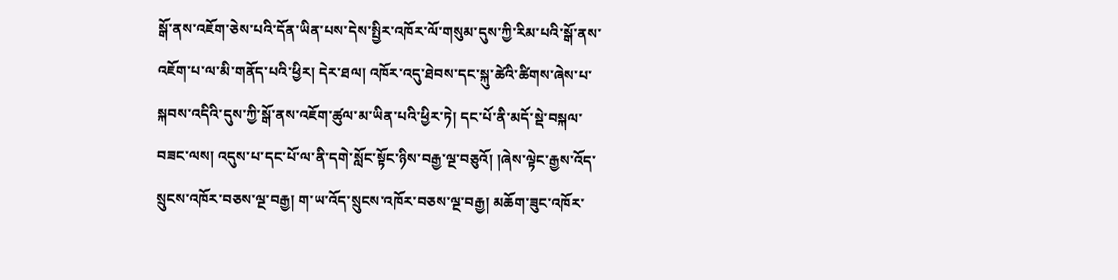སྒོ་ནས་འཇོག་ཅེས་པའི་དོན་ཡིན་པས་དེས་སྤྱིར་འཁོར་ལོ་གསུམ་དུས་ཀྱི་རིམ་པའི་སྒོ་ནས་འཇོག་པ་ལ་མི་གནོད་པའི་ཕྱིར། དེར་ཐལ། འཁོར་འདུ་ཐེབས་དང་སྐུ་ཚེའི་ཚིགས་ཞེས་པ་སྐབས་འདིའི་དུས་ཀྱི་སྒོ་ནས་འཇོག་ཚུལ་མ་ཡིན་པའི་ཕྱིར་ཏེ། དང་པོ་ནི་མདོ་སྡེ་བསྐལ་བཟང་ལས། འདུས་པ་དང་པོ་ལ་ནི་དགེ་སློང་སྟོང་ཉིས་བརྒྱ་ལྔ་བཅུའོ། །ཞེས་ལྟེང་རྒྱས་འོད་སྲུངས་འཁོར་བཅས་ལྔ་བརྒྱ། ག་ཡ་འོད་སྲུངས་འཁོར་བཅས་ལྔ་བརྒྱ། མཆོག་ཟུང་འཁོར་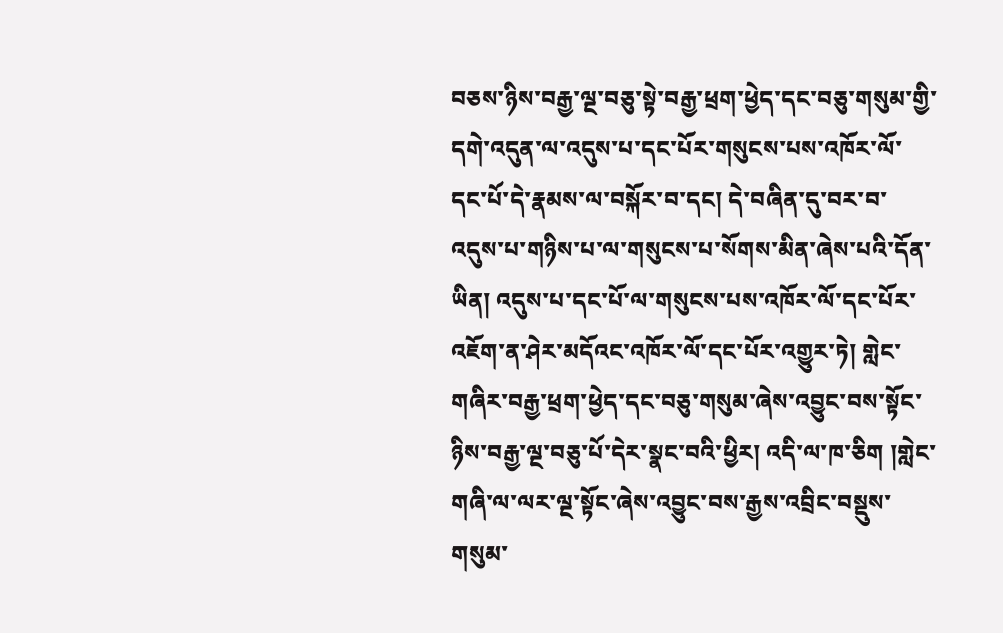བཅས་ཉིས་བརྒྱ་ལྔ་བཅུ་སྟེ་བརྒྱ་ཕྲག་ཕྱེད་དང་བཅུ་གསུམ་གྱི་དགེ་འདུན་ལ་འདུས་པ་དང་པོར་གསུངས་པས་འཁོར་ལོ་དང་པོ་དེ་རྣམས་ལ་བསྐོར་བ་དང། དེ་བཞིན་དུ་བར་བ་འདུས་པ་གཉིས་པ་ལ་གསུངས་པ་སོགས་མིན་ཞེས་པའི་དོན་ཡིན། འདུས་པ་དང་པོ་ལ་གསུངས་པས་འཁོར་ལོ་དང་པོར་འཇོག་ན་ཤེར་མདོའང་འཁོར་ལོ་དང་པོར་འགྱུར་ཏེ། གླེང་གཞིར་བརྒྱ་ཕྲག་ཕྱེད་དང་བཅུ་གསུམ་ཞེས་འབྱུང་བས་སྟོང་ཉིས་བརྒྱ་ལྔ་བཅུ་པོ་དེར་སྣང་བའི་ཕྱིར། འདི་ལ་ཁ་ཅིག །གླེང་གཞི་ལ་ལར་ལྔ་སྟོང་ཞེས་འབྱུང་བས་རྒྱས་འབྲིང་བསྡུས་གསུམ་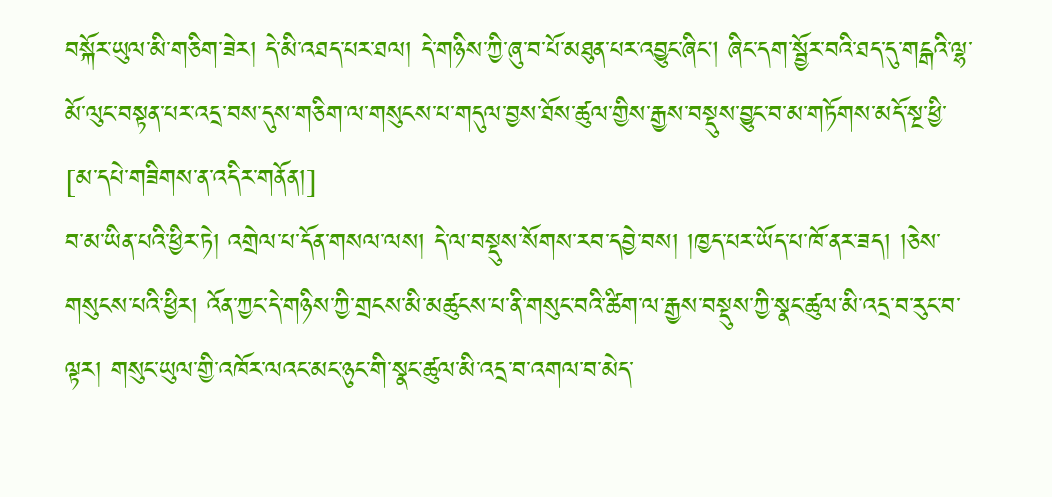བསྐོར་ཡུལ་མི་གཅིག་ཟེར། དེ་མི་འཐད་པར་ཐལ། དེ་གཉིས་ཀྱི་ཞུ་བ་པོ་མཐུན་པར་འབྱུང་ཞིང། ཞིང་དག་སྦྱོར་བའི་ཐད་དུ་གངྒའི་ལྷ་མོ་ལུང་བསྟན་པར་འདྲ་བས་དུས་གཅིག་ལ་གསུངས་པ་གདུལ་བྱས་ཐོས་ཚུལ་གྱིས་རྒྱས་བསྡུས་བྱུང་བ་མ་གཏོགས་མདོ་སྔ་ཕྱི་
[མ་དཔེ་གཟིགས་ན་འདིར་གནོན།]
བ་མ་ཡིན་པའི་ཕྱིར་ཏེ། འགྲེལ་པ་དོན་གསལ་ལས། དེ་ལ་བསྡུས་སོགས་རབ་དབྱེ་བས། །ཁྱད་པར་ཡོད་པ་ཁོ་ནར་ཟད། །ཅེས་གསུངས་པའི་ཕྱིར། འོན་ཀྱང་དེ་གཉིས་ཀྱི་གྲངས་མི་མཚུངས་པ་ནི་གསུང་བའི་ཚིག་ལ་རྒྱས་བསྡུས་ཀྱི་སྣང་ཚུལ་མི་འདྲ་བ་རུང་བ་ལྟར། གསུང་ཡུལ་གྱི་འཁོར་ལའང་མང་ཉུང་གི་སྣང་ཚུལ་མི་འདྲ་བ་འགལ་བ་མེད་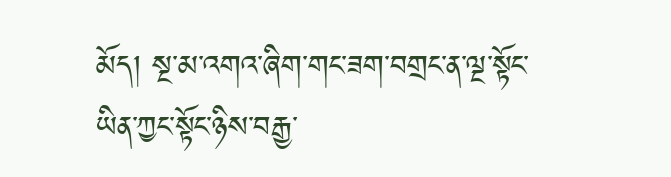མོད། སྔ་མ་འགའ་ཞིག་གང་ཟག་བགྲང་ན་ལྔ་སྟོང་ཡིན་ཀྱང་སྟོང་ཉིས་བརྒྱ་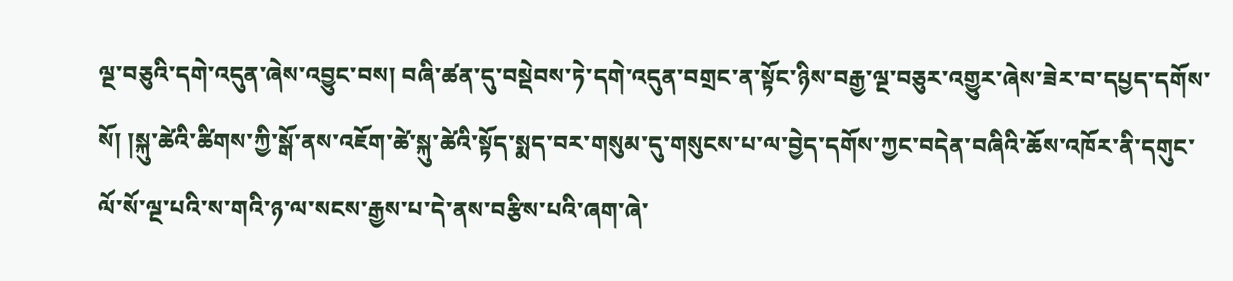ལྔ་བཅུའི་དགེ་འདུན་ཞེས་འབྱུང་བས། བཞི་ཚན་དུ་བསྡེབས་ཏེ་དགེ་འདུན་བགྲང་ན་སྟོང་ཉིས་བརྒྱ་ལྔ་བཅུར་འགྱུར་ཞེས་ཟེར་བ་དཔྱད་དགོས་སོ། །སྐུ་ཚེའི་ཚིགས་ཀྱི་སྒོ་ནས་འཇོག་ཚེ་སྐུ་ཚེའི་སྟོད་སྨད་བར་གསུམ་དུ་གསུངས་པ་ལ་བྱེད་དགོས་ཀྱང་བདེན་བཞིའི་ཆོས་འཁོར་ནི་དགུང་ལོ་སོ་ལྔ་པའི་ས་གའི་ཉ་ལ་སངས་རྒྱས་པ་དེ་ནས་བརྩིས་པའི་ཞག་ཞེ་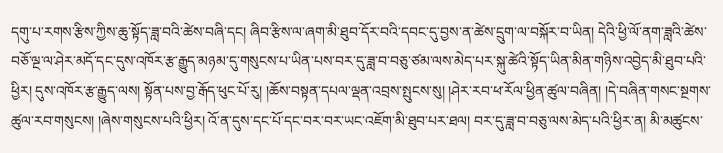དགུ་པ་རགས་རྩིས་ཀྱིས་ཆུ་སྟོད་ཟླ་བའི་ཚེས་བཞི་དང། ཞིབ་རྩིས་ལ་ཞག་མི་ཐུབ་དོར་བའི་དབང་དུ་བྱས་ན་ཚེས་དྲུག་ལ་བསྐོར་བ་ཡིན། དེའི་ཕྱི་ལོ་ནག་ཟླའི་ཚེས་བཅོ་ལྔ་ལ་ཤེར་མདོ་དང་དུས་འཁོར་རྩ་རྒྱུད་མཉམ་དུ་གསུངས་པ་ཡིན་པས་བར་དུ་ཟླ་བ་བཅུ་ཙམ་ལས་མེད་པར་སྐུ་ཚེའི་སྟོད་ཡིན་མིན་གཉིས་འབྱེད་མི་ཐུབ་པའི་ཕྱིར། དུས་འཁོར་རྩ་རྒྱུད་ལས། སྟོན་པས་བྱ་རྒོད་ཕུང་པོ་རུ། །ཆོས་བསྟན་དཔལ་ལྡན་འབྲས་སྤུངས་སུ། །ཤེར་རབ་ཕ་རོལ་ཕྱིན་ཚུལ་བཞིན། །དེ་བཞིན་གསང་སྔགས་ཚུལ་རབ་གསུངས། །ཞེས་གསུངས་པའི་ཕྱིར། འོ་ན་དུས་དང་པོ་དང་བར་བར་ཡང་འཇོག་མི་ཐུབ་པར་ཐལ། བར་དུ་ཟླ་བ་བཅུ་ལས་མེད་པའི་ཕྱིར་ན། མི་མཚུངས་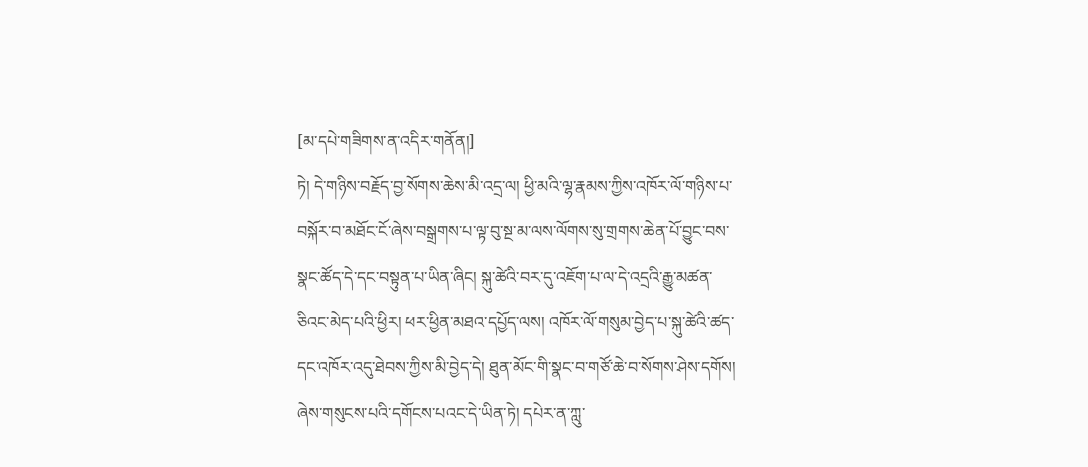[མ་དཔེ་གཟིགས་ན་འདིར་གནོན།]
ཏེ། དེ་གཉིས་བརྗོད་བྱ་སོགས་ཆེས་མི་འདྲ་ལ། ཕྱི་མའི་ལྷ་རྣམས་ཀྱིས་འཁོར་ལོ་གཉིས་པ་བསྐོར་བ་མཐོང་ངོ་ཞེས་བསྒྲགས་པ་ལྟ་བུ་སྔ་མ་ལས་ལོགས་སུ་གྲགས་ཆེན་པོ་བྱུང་བས་སྣང་ཚོད་དེ་དང་བསྟུན་པ་ཡིན་ཞིང། སྐུ་ཚེའི་བར་དུ་འཇོག་པ་ལ་དེ་འདྲའི་རྒྱུ་མཚན་ཅིའང་མེད་པའི་ཕྱིར། ཕར་ཕྱིན་མཐའ་དཔྱོད་ལས། འཁོར་ལོ་གསུམ་བྱེད་པ་སྐུ་ཚེའི་ཚད་དང་འཁོར་འདུ་ཐེབས་ཀྱིས་མི་བྱེད་དེ། ཐུན་མོང་གི་སྣང་བ་གཙོ་ཆེ་བ་སོགས་ཤེས་དགོས། ཞེས་གསུངས་པའི་དགོངས་པའང་དེ་ཡིན་ཏེ། དཔེར་ན་ཀླུ་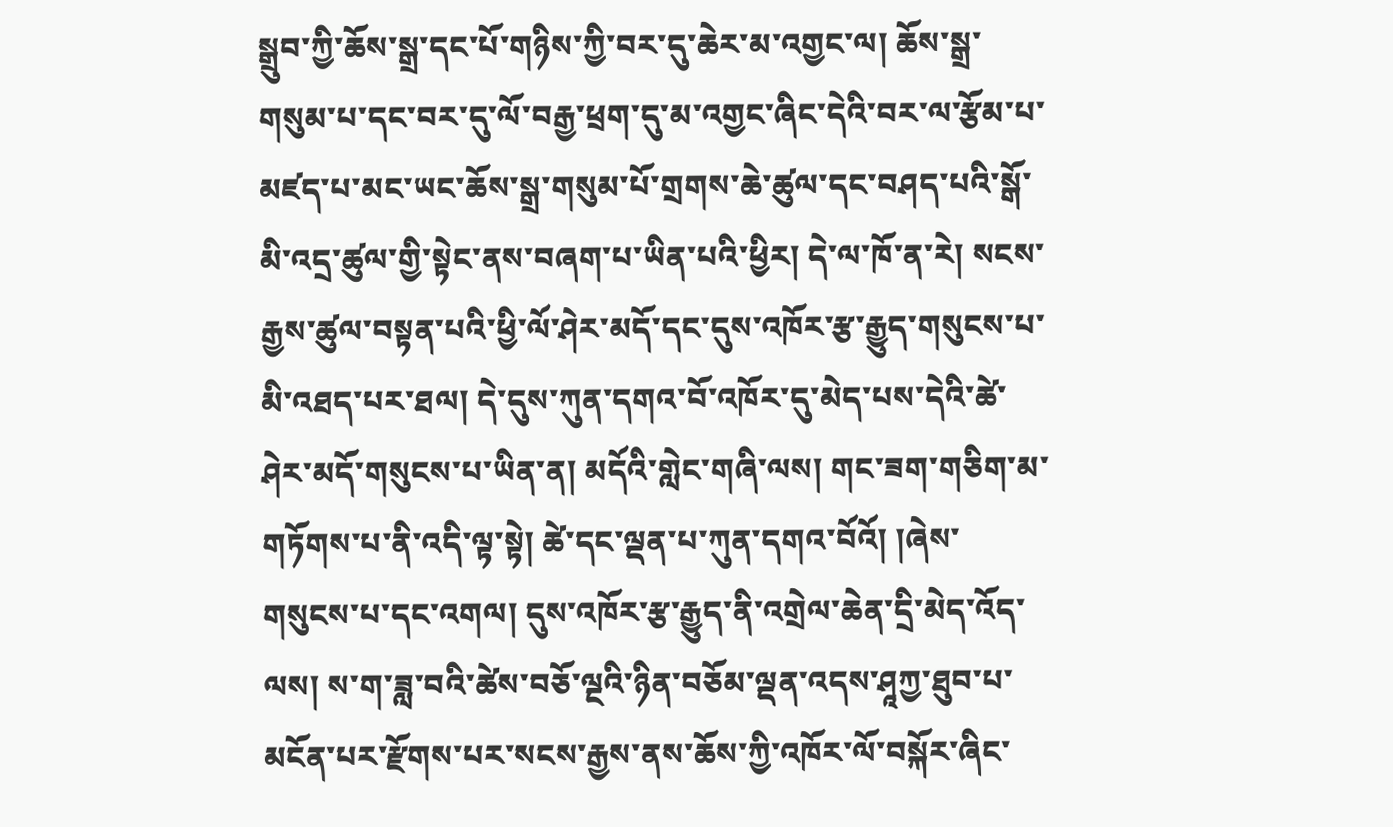སྒྲུབ་ཀྱི་ཆོས་སྒྲ་དང་པོ་གཉིས་ཀྱི་བར་དུ་ཆེར་མ་འགྱང་ལ། ཆོས་སྒྲ་གསུམ་པ་དང་བར་དུ་ལོ་བརྒྱ་ཕྲག་དུ་མ་འགྱང་ཞིང་དེའི་བར་ལ་རྩོམ་པ་མཛད་པ་མང་ཡང་ཆོས་སྒྲ་གསུམ་པོ་གྲགས་ཆེ་ཚུལ་དང་བཤད་པའི་སྒོ་མི་འདྲ་ཚུལ་གྱི་སྟེང་ནས་བཞག་པ་ཡིན་པའི་ཕྱིར། དེ་ལ་ཁོ་ན་རེ། སངས་རྒྱས་ཚུལ་བསྟན་པའི་ཕྱི་ལོ་ཤེར་མདོ་དང་དུས་འཁོར་རྩ་རྒྱུད་གསུངས་པ་མི་འཐད་པར་ཐལ། དེ་དུས་ཀུན་དགའ་བོ་འཁོར་དུ་མེད་པས་དེའི་ཚེ་ཤེར་མདོ་གསུངས་པ་ཡིན་ན། མདོའི་གླེང་གཞི་ལས། གང་ཟག་གཅིག་མ་གཏོགས་པ་ནི་འདི་ལྟ་སྟེ། ཚེ་དང་ལྡན་པ་ཀུན་དགའ་བོའོ། །ཞེས་གསུངས་པ་དང་འགལ། དུས་འཁོར་རྩ་རྒྱུད་ནི་འགྲེལ་ཆེན་དྲི་མེད་འོད་ལས། ས་ག་ཟླ་བའི་ཚེས་བཅོ་ལྔའི་ཉིན་བཅོམ་ལྡན་འདས་ཤཱཀྱ་ཐུབ་པ་མངོན་པར་རྫོགས་པར་སངས་རྒྱས་ནས་ཆོས་ཀྱི་འཁོར་ལོ་བསྐོར་ཞིང་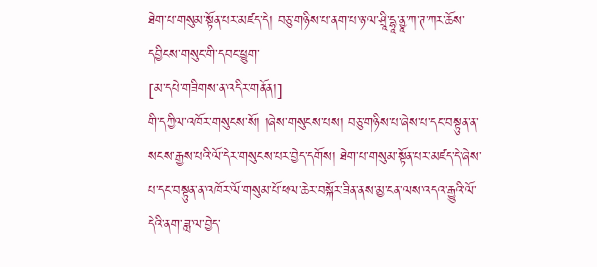ཐེག་པ་གསུམ་སྟོན་པར་མཛད་དེ། བཅུ་གཉིས་པ་ནག་པ་ཉ་ལ་ཤྲཱི་དྷཱ་ནྱཱ་ཀ་ཊ་ཀར་ཆོས་དབྱིངས་གསུང་གི་དབང་ཕྱུག་
[མ་དཔེ་གཟིགས་ན་འདིར་གནོན།]
གི་དཀྱིལ་འཁོར་གསུངས་སོ། །ཞེས་གསུངས་པས། བཅུ་གཉིས་པ་ཞེས་པ་དང་བསྟུན་ན་སངས་རྒྱས་པའི་ལོ་དེར་གསུངས་པར་བྱེད་དགོས། ཐེག་པ་གསུམ་སྟོན་པར་མཛད་དེ་ཞེས་པ་དང་བསྟུན་ན་འཁོར་ལོ་གསུམ་པོ་ཕལ་ཆེར་བསྐོར་ཟིན་ནས་མྱ་ངན་ལས་འདའ་རྒྱུའི་ལོ་དེའི་ནག་ཟླ་ལ་བྱེད་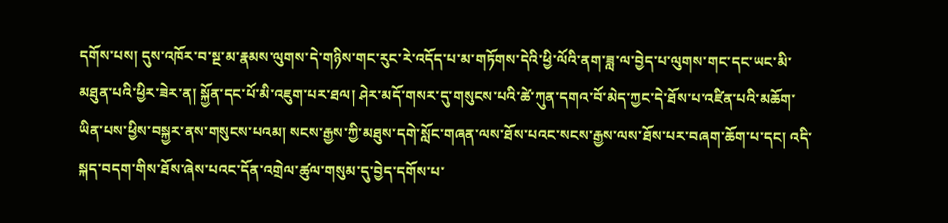དགོས་པས། དུས་འཁོར་བ་སྔ་མ་རྣམས་ལུགས་དེ་གཉིས་གང་རུང་རེ་འདོད་པ་མ་གཏོགས་དེའི་ཕྱི་ལོའི་ནག་ཟླ་ལ་བྱེད་པ་ལུགས་གང་དང་ཡང་མི་མཐུན་པའི་ཕྱིར་ཟེར་ན། སྐྱོན་དང་པོ་མི་འཇུག་པར་ཐལ། ཤེར་མདོ་གསར་དུ་གསུངས་པའི་ཚེ་ཀུན་དགའ་བོ་མེད་ཀྱང་དེ་ཐོས་པ་འཛིན་པའི་མཆོག་ཡིན་པས་ཕྱིས་བསྐྱར་ནས་གསུངས་པའམ། སངས་རྒྱས་ཀྱི་མཐུས་དགེ་སློང་གཞན་ལས་ཐོས་པའང་སངས་རྒྱས་ལས་ཐོས་པར་བཞག་ཆོག་པ་དང། འདི་སྐད་བདག་གིས་ཐོས་ཞེས་པའང་དོན་འགྲེལ་ཚུལ་གསུམ་དུ་བྱེད་དགོས་པ་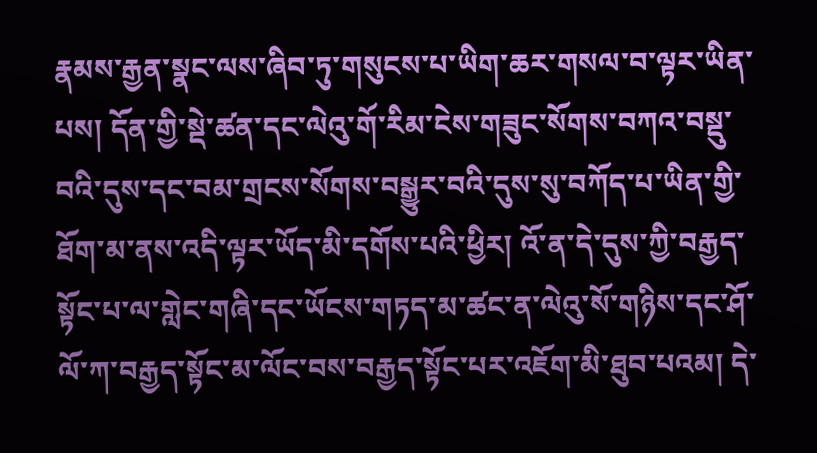རྣམས་རྒྱན་སྣང་ལས་ཞིབ་ཏུ་གསུངས་པ་ཡིག་ཆར་གསལ་བ་ལྟར་ཡིན་པས། དོན་གྱི་སྡེ་ཚན་དང་ལེའུ་གོ་རིམ་ངེས་གཟུང་སོགས་བཀའ་བསྡུ་བའི་དུས་དང་བམ་གྲངས་སོགས་བསྒྱུར་བའི་དུས་སུ་བཀོད་པ་ཡིན་གྱི་ཐོག་མ་ནས་འདི་ལྟར་ཡོད་མི་དགོས་པའི་ཕྱིར། འོ་ན་དེ་དུས་ཀྱི་བརྒྱད་སྟོང་པ་ལ་གླེང་གཞི་དང་ཡོངས་གཏད་མ་ཚང་ན་ལེའུ་སོ་གཉིས་དང་ཤོ་ལོ་ཀ་བརྒྱད་སྟོང་མ་ལོང་བས་བརྒྱད་སྟོང་པར་འཇོག་མི་ཐུབ་པའམ། དེ་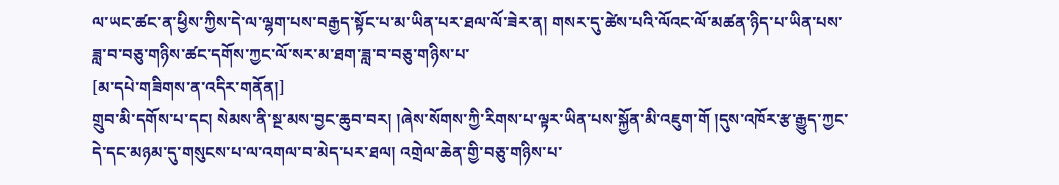ལ་ཡང་ཚང་ན་ཕྱིས་ཀྱིས་དེ་ལ་ལྷག་པས་བརྒྱད་སྟོང་པ་མ་ཡིན་པར་ཐལ་ལོ་ཟེར་ན། གསར་དུ་ཚེས་པའི་ལོའང་ལོ་མཚན་ཉིད་པ་ཡིན་པས་ཟླ་བ་བཅུ་གཉིས་ཚང་དགོས་ཀྱང་ལོ་སར་མ་ཐག་ཟླ་བ་བཅུ་གཉིས་པ་
[མ་དཔེ་གཟིགས་ན་འདིར་གནོན།]
གྲུབ་མི་དགོས་པ་དང། སེམས་ནི་སྔ་མས་བྱང་ཆུབ་བར། །ཞེས་སོགས་ཀྱི་རིགས་པ་ལྟར་ཡིན་པས་སྐྱོན་མི་འཇུག་གོ །དུས་འཁོར་རྩ་རྒྱུད་ཀྱང་དེ་དང་མཉམ་དུ་གསུངས་པ་ལ་འགལ་བ་མེད་པར་ཐལ། འགྲེལ་ཆེན་གྱི་བཅུ་གཉིས་པ་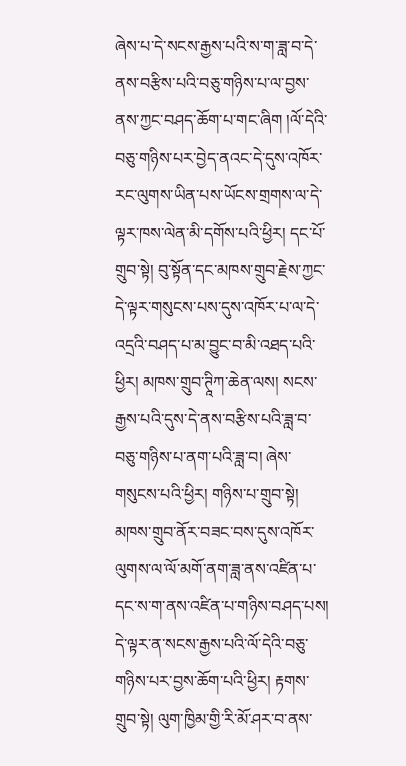ཞེས་པ་དེ་སངས་རྒྱས་པའི་ས་ག་ཟླ་བ་དེ་ནས་བརྩིས་པའི་བཅུ་གཉིས་པ་ལ་བྱས་ནས་ཀྱང་བཤད་ཆོག་པ་གང་ཞིག །ལོ་དེའི་བཅུ་གཉིས་པར་བྱེད་ནའང་དེ་དུས་འཁོར་རང་ལུགས་ཡིན་པས་ཡོངས་གྲགས་ལ་དེ་ལྟར་ཁས་ལེན་མི་དགོས་པའི་ཕྱིར། དང་པོ་གྲུབ་སྟེ། བུ་སྟོན་དང་མཁས་གྲུབ་རྗེས་ཀྱང་དེ་ལྟར་གསུངས་པས་དུས་འཁོར་པ་ལ་དེ་འདྲའི་བཤད་པ་མ་བྱུང་བ་མི་འཐད་པའི་ཕྱིར། མཁས་གྲུབ་ཊཱིཀ་ཆེན་ལས། སངས་རྒྱས་པའི་དུས་དེ་ནས་བརྩིས་པའི་ཟླ་བ་བཅུ་གཉིས་པ་ནག་པའི་ཟླ་བ། ཞེས་གསུངས་པའི་ཕྱིར། གཉིས་པ་གྲུབ་སྟེ། མཁས་གྲུབ་ནོར་བཟང་བས་དུས་འཁོར་ལུགས་ལ་ལོ་མགོ་ནག་ཟླ་ནས་འཛིན་པ་དང་ས་ག་ནས་འཛིན་པ་གཉིས་བཤད་པས། དེ་ལྟར་ན་སངས་རྒྱས་པའི་ལོ་དེའི་བཅུ་གཉིས་པར་བྱས་ཆོག་པའི་ཕྱིར། རྟགས་གྲུབ་སྟེ། ལུག་ཁྱིམ་གྱི་རི་མོ་ཤར་བ་ནས་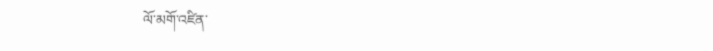ལོ་མགོ་འཛིན་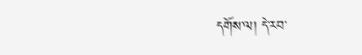དགོས་ལ། དེ་རབ་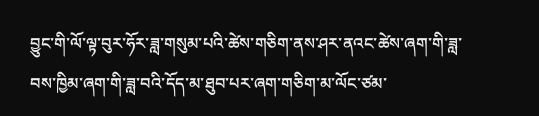བྱུང་གི་ལོ་ལྟ་བུར་ཧོར་ཟླ་གསུམ་པའི་ཚེས་གཅིག་ནས་ཤར་ནའང་ཚེས་ཞག་གི་ཟླ་བས་ཁྱིམ་ཞག་གི་ཟླ་བའི་དོད་མ་ཐུབ་པར་ཞག་གཅིག་མ་ལོང་ཙམ་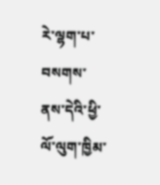རེ་ལྷག་པ་བསགས་ནས་དེའི་ཕྱི་ལོ་ལུག་ཁྱིམ་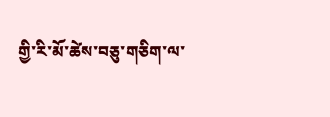གྱི་རི་མོ་ཚེས་བཅུ་གཅིག་ལ་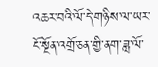འཆར་བའི་ལོ་དེ་གཉིས་ལ་ཡར་ངོ་སྔོན་འགྲོ་ཅན་གྱི་ནག་ཟླ་ལོ་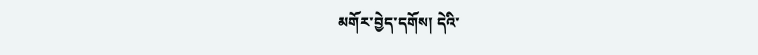མགོར་བྱེད་དགོས། དེའི་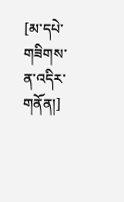[མ་དཔེ་གཟིགས་ན་འདིར་གནོན།]